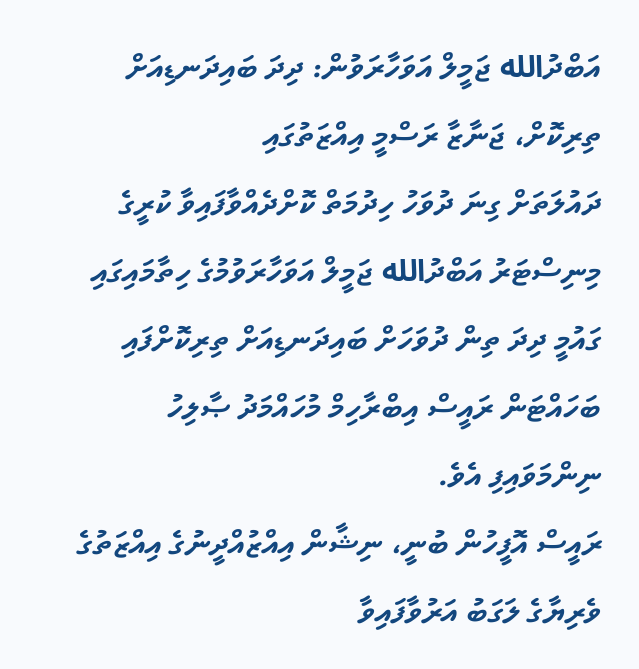އަބްދުالله ޖަމީލް އަވަހާރަވުން: ދިދަ ބައިދަނޑިއަށް ތިރިކޮށް، ޖަނާޒާ ރަސްމީ އިއްޒަތުގައި
ދައުލަތަށް ގިނަ ދުވަހު ހިދުމަތް ކޮށްދެއްވާފައިވާ ކުރީގެ މިނިސްޓަރު އަބްދުالله ޖަމީލް އަވަހާރަވުމުގެ ހިތާމައިގައި ގައުމީ ދިދަ ތިން ދުވަހަށް ބައިދަނޑިއަށް ތިރިކޮށްފައި ބަހައްޓަން ރައީސް އިބްރާހިމް މުހައްމަދު ޞާލިހު ނިންމަވައިފި އެވެ.
ރައީސް އޮފީހުން ބުނީ، ނިޝާން އިއްޒުއްދީނުގެ އިއްޒަތުގެ ވެރިޔާގެ ލަގަބު އަރުވާފައިވާ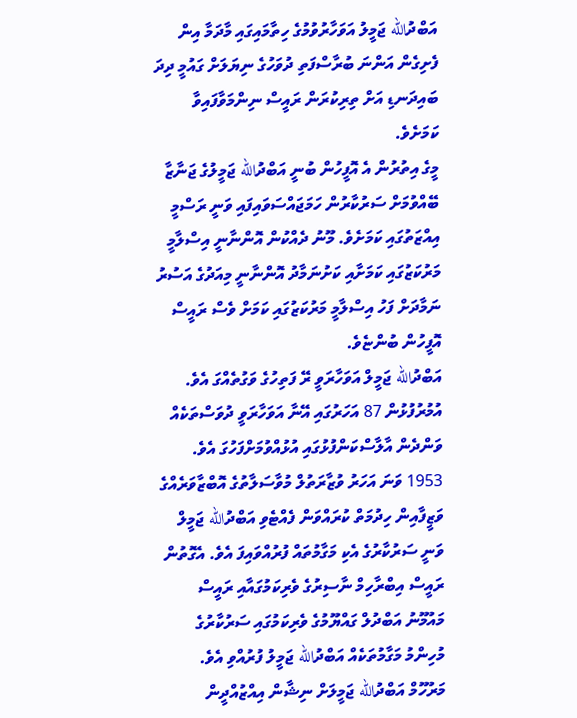އަބްދުالله ޖަމީލު އަވަހާރުވުމުގެ ހިތާމައިގައި މާދަމާ އިން ފެށިގެން އަންނަ ބުރާސްފަތި ދުވަހުގެ ނިޔަލަށް ގައުމީ ދިދަ ބައިދަނޑި އަށް ތިރިކުރަން ރައީސް ނިންމަވާފައިވާ ކަމަށެވެ.
މީގެ އިތުރުން އެ އޮފީހުން ބުނީ އަބްދުالله ޖަމީލުގެ ޖަނާޒާ ބޭއްވުމަށް ސަރުކާރުން ހަމަޖައްސަވައިފައި ވަނީ ރަސްމީ އިއްޒަތުގައި ކަމަށެވެ. މޫނު ދެއްކުން އޮންނާނީ އިސްލާމީ މަރުކަޒުގައި ކަމަށާއި ކަށުނަމާދު އޮންނާނީ މިއަދުގެ އަސުރު ނަމާދަށް ފަހު އިސްލާމީ މަރުކަޒުގައި ކަމަށް ވެސް ރައީސް އޮފީހުން ބުންޏެވެ.
އަބްދުالله ޖަމީލް އަވަހާރަވީ ރޭ ފަތިހުގެ ވަގުތެއްގަ އެވެ. އުމުރުފުޅުން 87 އަހަރުގައި އޭނާ އަވަހާރަވީ ދުވަސްތަކެއް ވަންދެން އާލާސްކަންފުޅުގައި އުޅުއްވުމަށްފަހުގަ އެވެ.
1953 ވަނަ އަހަރު ވުޒާރަތުލް މުވާސަލާތުގެ އޮބްޒާވަރެއްގެ ވަޒީފާއިން ހިދުމަތް ކުރައްވަން ފެއްޓެވި އަބްދުالله ޖަމީލް ވަނީ ސަރުކާރުގެ އެކި މަގާމުތައް ފުރުއްވައިފަ އެވެ. އެގޮތުން ރައީސް އިބްރާހިމް ނާސިރުގެ ވެރިކަމުގައާއި ރައީސް މައުމޫނު އަބްދުލް ގައްޔޫމުގެ ވެރިކަމުގައި ސަރުކާރުގެ މުހިންމު މަގާމުތަކެއް އަބްދުالله ޖަމީލު ފުރުއްވި އެވެ.
މަރުހޫމް އަބްދުالله ޖަމީލަށް ނިޝާން އިއްޒުއްދީން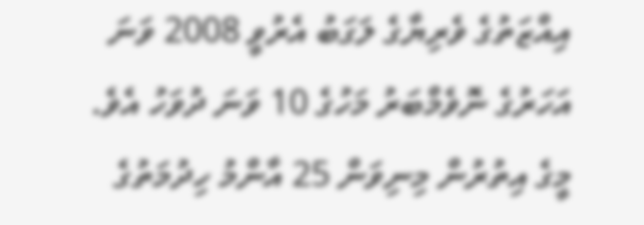އިއްޒަތުގެ ވެރިޔާގެ ލަގަބު އެރުވީ 2008 ވަނަ އަހަރުގެ ނޮވެމްބަރު މަހުގެ 10 ވަނަ ދުވަހު އެވެ. މީގެ އިތުރުން މިނިވަން 25 އާންމު ހިދުމަތުގެ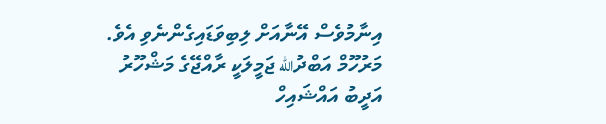އިނާމުވެސް އޭނާއަށް ލިބިވަޑައިގެންނެވި އެވެ.
މަރުހޫމް އަބްދުالله ޖަމީލަކީ ރާއްޖޭގެ މަޝްހޫރު އަދީބު އައްޝައިހް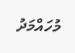މުހައްމަދު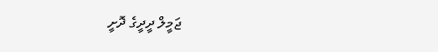ޖަމީލް ދީދީގެ ދޮށީ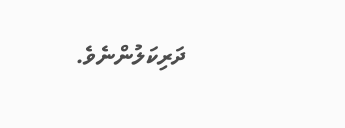ދަރިކަލުންނެވެ.